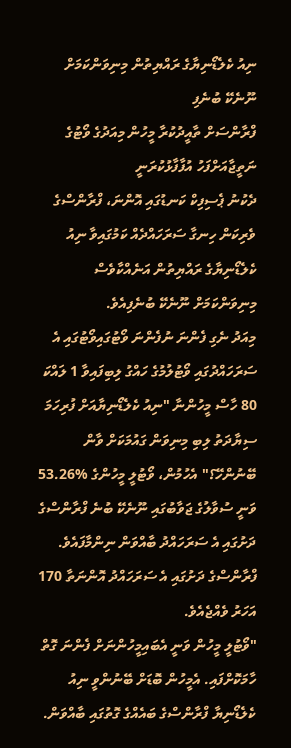ނިއު ކެލެޑޯނިޔާގެ ރައްޔިތުން މިނިވަންކަމަށް ނޫނެކޭ ބުނެފި
ފްރާންސަށް ތާއީދުކުރާ މީހުން މިއަދުގެ ވޯޓުގެ ނަތީޖާއަށްފަހު އުފާފާޅުކުރަނީ
ދެކުނު ޕެސިފިކް ކަނޑުގައި އޮންނަ، ފްރާންސްގެ ވެރިކަން ހިނގާ ސަރަހައްދެއް ކަމުގައިވާ ނިއު ކެލެޑޯނިޔާގެ ރައްޔިތުން އަނެއްކާވެސް މިނިވަންކަމަށް ނޫނެކޭ ބުނެފިއެވެ.
މިއަދު ނެގި ފެންނަ ނުފެންނަ ވޯޓުގައިވޯޓުގައި އެ ސަރަހައްދުގައި ވޯޓުލުމުގެ ހައްގު ލިބިފައިވާ 1 ލައްކަ 80 ހާސް މީހުންނާ "ނިއު ކެލެޑޯނިޔާއަށް ފުރިހަމަ ސިޔާދަތު ލިބި މިނިވަން ގައުމަކަށް ވާން ބޭނުންހޭ؟" އެހުމުން، ވޯޓުލީ މީހުންގެ %53.26 ވަނީ ސުވާލުގެ ޖަވާބުގައި ނޫނެކޭ ބުނެ ފްރާންސްގެ ދަށުގައި އެ ސަރަހައްދު ބާއްވަން ނިންމާފައެވެ.
ފްރާންސްގެ ދަށުގައި އެ ސަރަހައްދު އޮންނަތާ 170 އަހަރު ވެއްޖެއެވެ.
"ވޯޓުލީ މީހުން ވަނީ އެބައިމީހުންނަށް ފެންނަ ގޮތް ހާމަކޮށްފައި. އެމީހުން ބޮޑަށް ބޭނުންވީ ނިއު ކެލެޑޯނިޔާ ފްރާންސްގެ ބައެއްގެ ގޮތުގައި ބާއްވަން.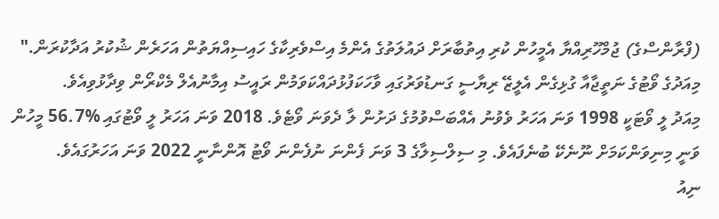(ފްރާންސްގެ) ޖުމްހޫރިއްޔާ އެމީހުން ކުރި އިތުބާރަށް ދައުލަތުގެ އެންމެ އިސްވެރިކާގެ ހައިސިއްޔަތުން އަހަރެން ޝުކުރު އަދާކުރަން." މިއަދުގެ ވޯޓުގެ ނަތީޖާއާ ގުޅިގެން އެލީޒޭ ރިޔާސީ ގަނޑުވަރުގައި ވާހަކަފުޅުދައްކަވަމުން ރައީސު އިމާނުއެލް މެކްރޯން ވިދާޅުވިއެވެ.
މިއަދު ލީ ވޯޓަކީ 1998 ވަނަ އަހަރު ވެވުނު އެއްބަސްވުމުގެ ދަށުން ލާ ދެވަނަ ވޯޓެވެ. 2018 ވަނަ އަހަރު ލީ ވޯޓުގައި %56.7 މީހުން ވަނީ މިނިވަންކަމަށް ނޫނެކޭ ބުނެފައެވެ. މި ސިލްސިލާގެ 3 ވަނަ ފެންނަ ނުފެންނަ ވޯޓު އޮންނާނީ 2022 ވަނަ އަހަރުގައެވެ.
ނިއު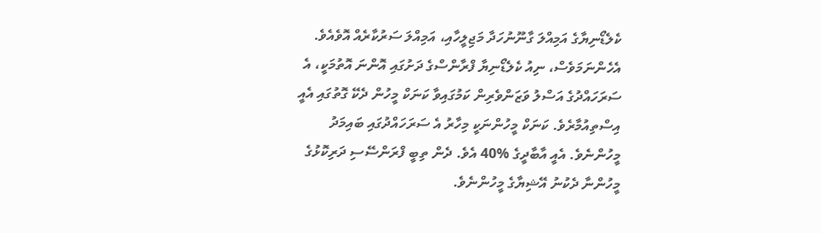ކެލެޑޯނިޔާގެ އަމިއްލަ ގާނޫނުހަދާ މަޖިލީހާއި، އަމިއްލަ ސަރުކާރެއް އޮވެއެވެ. އެހެންނަމަވެސް، ނިއު ކެލެޑޯނިޔާ ފްރާންސްގެ ދަށުގައި އޮންނަ އޮތުމަކީ، އެ ސަރަހައްދުގެ އަސްލު ވަޒަންވެރިން ކަމުގައިވާ ކަނަކް މީހުން ދެކޭ ގޮތުގައި އެއީ އިސްތިއުމާރެވެ. ކަނަކް މީހުންނަކީ މިހާރު އެ ސަރަހައްދުގައި ބައިމަދު މީހުންނެވެ. އެއީ އާބާދީގެ %40 އެވެ. ދެން ތިބީ ފްރަންސޭސި ދަރިކޮޅުގެ މީހުންނާ ދެކުނު އޭޝިޔާގެ މީހުންނެވެ.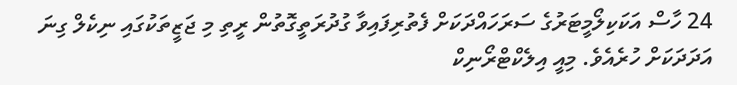24 ހާސް އަކަކިލޯމީޓަރުގެ ސަރަހައްދަކަށް ފެތުރިފައިވާ ގުދުރަތީގޮތުން ރީތި މި ޖަޒީތަކުގައި ނިކެލް ގިނަ އަދަދަކަށް ހުރެއެވެ. މިއީ އިލެކްޓްރޯނިކް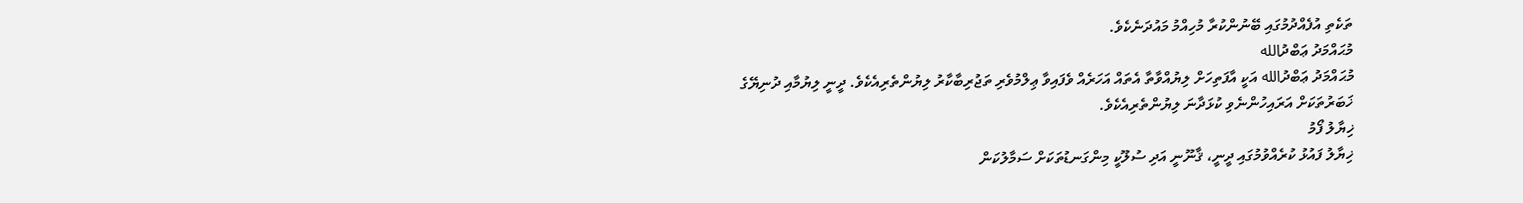ތަކެތި އުފެއްދުމުގައި ބޭނުންކުރާ މުހިއްމު މައުދަނެކެވެ.
މުޙައްމަދު ޢަބްދުالله
މުޙައްމަދު ޢަބްދުالله އަކީ އާފަތިހަށް ލިޔުއްވާތާ އެތައް އަހަރެއް ވެފައިވާ ޢިލްމުވެރި ތަޖުރިބާކާރު ލިޔުންތެރިއެކެވެ. ދީނީ ލިޔުމާއި ދުނިޔޭގެ ޚަބަރުތަކަށް އަރައިހުންނެވި ކުޅަދާނަ ލިޔުންތެރިއެކެވެ.
ޚިޔާލު ފޯމު
ޚިޔާލު ފައުޅު ކުރެއްވުމުގައި ދީނީ، ޤާނޫނީ އަދި ސުލޫކީ މިންގަނޑުތަކަށް ސަމާލުކަން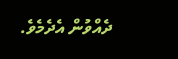ދެއްވުން އެދެމެވެ.